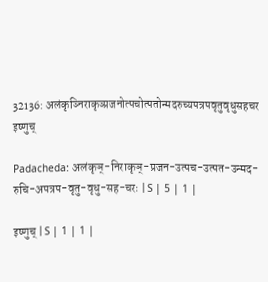32136: अलंकृञ्निराकृञ्प्रजनोत्पचोत्पतोन्मदरुच्यपत्रपवृतुवृधुसहचर इष्णुच्

Padacheda: अलंकृञ्-निराकृञ्-प्रजन-उत्पच-उत्पत-उन्मद-रुचि-अपत्रप-वृतु-वृधु-सह-चरः | S | 5 | 1 |

इष्णुच् | S | 1 | 1 |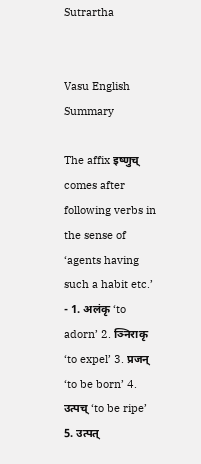Sutrartha


Vasu English Summary

The affix इष्णुच् comes after following verbs in the sense of ‘agents having such a habit etc.’ - 1. अलंकृ ‘to adorn’ 2. ञ्निराकृ ‘to expel’ 3. प्रजन् ‘to be born’ 4. उत्पच् ‘to be ripe’ 5. उत्पत्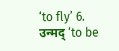‘to fly’ 6. उन्मद् ‘to be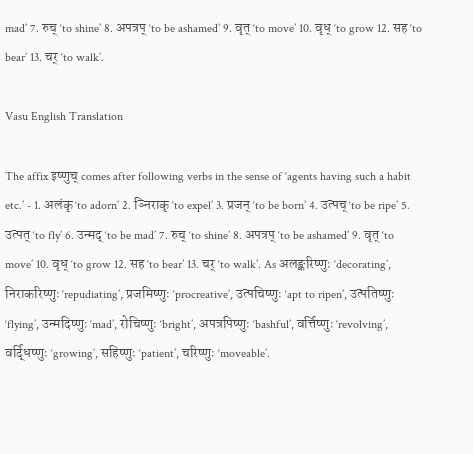mad’ 7. रुच् ‘to shine’ 8. अपत्रप् ‘to be ashamed’ 9. वृत् ‘to move’ 10. वृध् ‘to grow 12. सह ‘to bear’ 13. चर् ‘to walk’.

Vasu English Translation

The affix इष्णुच् comes after following verbs in the sense of ‘agents having such a habit etc.’ - 1. अलंकृ ‘to adorn’ 2. ञ्निराकृ ‘to expel’ 3. प्रजन् ‘to be born’ 4. उत्पच् ‘to be ripe’ 5. उत्पत् ‘to fly’ 6. उन्मद् ‘to be mad’ 7. रुच् ‘to shine’ 8. अपत्रप् ‘to be ashamed’ 9. वृत् ‘to move’ 10. वृध् ‘to grow 12. सह ‘to bear’ 13. चर् ‘to walk’. As अलङ्करिष्णुः ‘decorating’, निराकरिष्णुः ‘repudiating’, प्रजमिष्णुः ‘procreative’, उत्पचिष्णुः ‘apt to ripen’, उत्पतिष्णुः ‘flying’, उन्मदिष्णुः ‘mad’, रोचिष्णुः ‘bright’, अपत्रपिष्णुः ‘bashful’, वर्त्तिष्णुः ‘revolving’, वर्द्धिष्णुः ‘growing’, सहिष्णुः ‘patient’, चरिष्णुः ‘moveable’.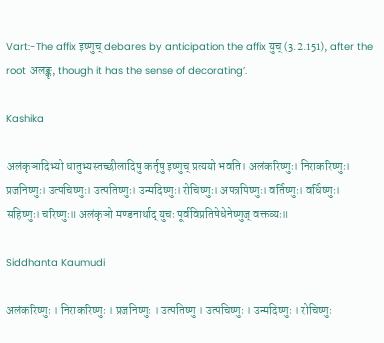Vart:-The affix इष्णुच् debares by anticipation the affix युच् (3.2.151), after the root अलङ्कृ, though it has the sense of decorating’.

Kashika

अलंकृञादिभ्यो धातुभ्यस्तच्छीलादिषु कर्तृषु इष्णुच् प्रत्ययो भवति। अलंकरिष्णुः। निराकरिष्णुः। प्रजनिष्णुः। उत्पचिष्णुः। उत्पतिष्णुः। उन्मदिष्णुः। रोचिष्णुः। अपत्रपिष्णुः। वर्तिष्णुः। वर्धिष्णुः। सहिष्णुः। चरिष्णुः॥ अलंकृञो मण्डनार्थाद् युचः पूर्वविप्रतिषेधेनेष्णुज् वक्तव्यः॥

Siddhanta Kaumudi

अलंकरिष्णुः । निराकरिष्णुः । प्रजनिष्णुः । उत्पतिष्णु । उत्पचिष्णुः । उन्मदिष्णुः । रोचिष्णुः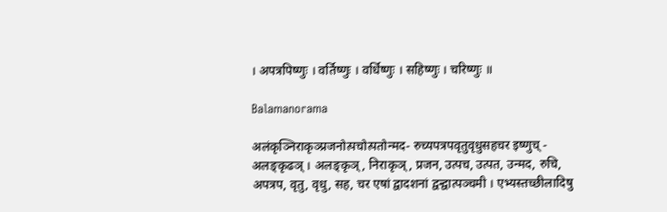। अपत्रपिष्णुः । वर्तिष्णुः । वर्धिष्णुः । सहिष्णुः । चरिष्णुः ॥

Balamanorama

अलंकृञ्निराकृञ्प्रजनोत्पचोत्पतोन्मद- रुच्यपत्रपवृतुवृधुसहचर इष्णुच् - अलङ्कृढञ् । अलङ्कृञ्, निराकृञ्, प्रजन, उत्पच, उत्पत, उन्मद, रुचि, अपत्रप, वृतु, वृधु, सह, चर एषां द्वादशनां द्वन्द्वात्पञ्चमी । एभ्यस्तच्छीलादिषु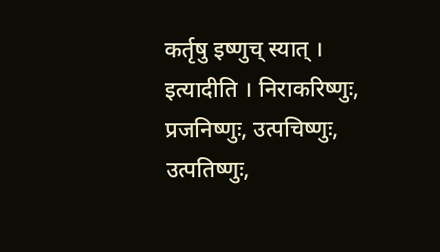कर्तृषु इष्णुच् स्यात् । इत्यादीति । निराकरिष्णुः, प्रजनिष्णुः, उत्पचिष्णुः, उत्पतिष्णुः,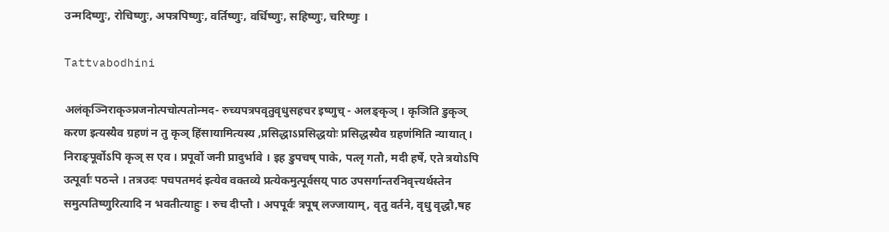उन्मदिष्णुः, रोचिष्णुः, अपत्रपिष्णुः, वर्तिष्णुः, वर्धिष्णुः, सहिष्णुः, चरिष्णुः ।

Tattvabodhini

अलंकृञ्निराकृञ्प्रजनोत्पचोत्पतोन्मद- रुच्यपत्रपवृतुवृधुसहचर इष्णुच् - अलङ्कृञ् । कृञिति डुकृञ् करण इत्यस्यैव ग्रहणं न तु कृञ् हिंसायामित्यस्य ,प्रसिद्धाऽप्रसिद्धयोः प्रसिद्धस्यैव ग्रहण॑मिति न्यायात् । निराङ्पूर्वोऽपि कृञ् स एव । प्रपूर्वो जनी प्रादुर्भावे । इह डुपचष् पाके, पत्लृ गतौ, मदी हर्षे, एते त्रयोऽपि उत्पूर्वाः पठन्ते । तत्रउदः पचपतमद॑ इत्येव वक्तव्ये प्रत्येकमुत्पूर्वसय् पाठ उपसर्गान्तरनिवृत्त्यर्थस्तेन समुत्पतिष्णुरित्यादि न भवतीत्याहुः । रुच दीप्तौ । अपपूर्वः त्रपूष् लज्जायाम्, वृतु वर्तने, वृधु वृद्धौ,षह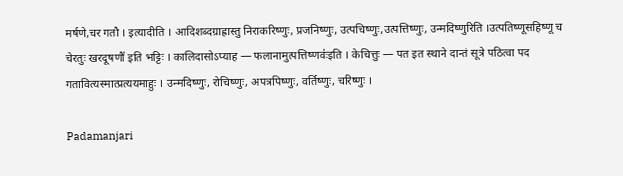मर्षणे,चर गतौ । इत्यादीति । आदिशब्दग्राह्रास्तु निराकरिष्णुः, प्रजनिष्णुः, उत्पचिष्णुः,उत्पत्तिष्णुः, उन्मदिष्णुरिति ।उत्पतिष्णूसहिष्णू च चेरतुः खरदूषणौ॑ इति भट्टिः । कालिदासोऽप्याह — फलानामुत्पत्तिष्णवः॑इति । केचित्तुः — पत इत स्थाने दान्तं सूत्रे पठित्वा पद गतावित्यस्मात्प्रत्ययमाहुः । उन्मदिष्णुः, रोचिष्णुः, अपत्रपिष्णुः, वर्तिष्णुः, चरिष्णुः ।

Padamanjari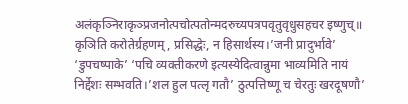अलंकृञ्निराकृञ्प्रजनोत्पचोत्पतोन्मदरुच्यपत्रपवृतुवृधुसहचर इष्णुच्॥ कृञिति करोतेर्ग्रहणम्, प्रसिद्धेः, न हिसार्थस्य।’जनी प्रादुर्भावे’ ‘डुपचष्पाके’ ‘पचि व्यक्तीकरणे इत्यस्येदित्वान्नुमा भाव्यमिति नायं निर्द्देशः सम्भवति।’शल हुल पत्लृ गतौ’ ठुत्पत्तिष्णू च चेरतुः खरदूषणौ’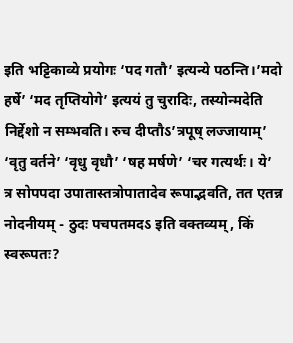इति भट्टिकाव्ये प्रयोगः ‘पद गतौ’ इत्यन्ये पठन्ति।’मदो हर्षे’ ‘मद तृप्तियोगे’ इत्ययं तु चुरादिः, तस्योन्मदेति निर्द्देशो न सम्भवति। रुच दीप्तौऽ’त्रपूष् लज्जायाम्’ ‘वृतु वर्तने’ ‘वृधु वृधौ’ ‘षह मर्षणे’ ‘चर गत्यर्थः। ये’ त्र सोपपदा उपातास्तत्रोपातादेव रूपाद्भवति, तत एतन्न नोदनीयम् - ठुदः पचपतमदऽ इति वक्तव्यम्, किं स्वरूपतः?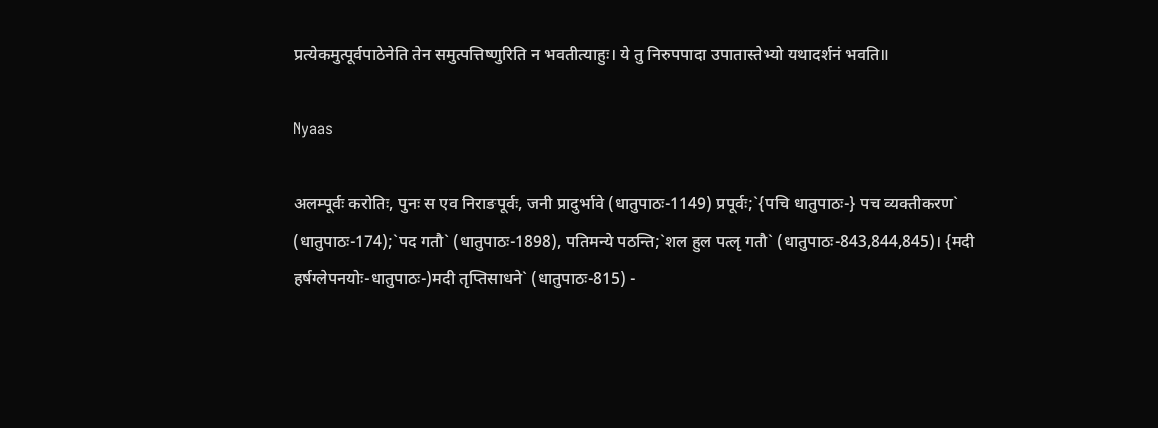प्रत्येकमुत्पूर्वपाठेनेति तेन समुत्पत्तिष्णुरिति न भवतीत्याहुः। ये तु निरुपपादा उपातास्तेभ्यो यथादर्शनं भवति॥

Nyaas

अलम्पूर्वः करोतिः, पुनः स एव निराङपूर्वः, जनी प्रादुर्भावे (धातुपाठः-1149) प्रपूर्वः;`{पचि धातुपाठः-} पच व्यक्तीकरण` (धातुपाठः-174);`पद गतौ` (धातुपाठः-1898), पतिमन्ये पठन्ति;`शल हुल पत्लृ गतौ` (धातुपाठः-843,844,845)। {मदी हर्षग्लेपनयोः-धातुपाठः-)मदी तृप्तिसाधने` (धातुपाठः-815) -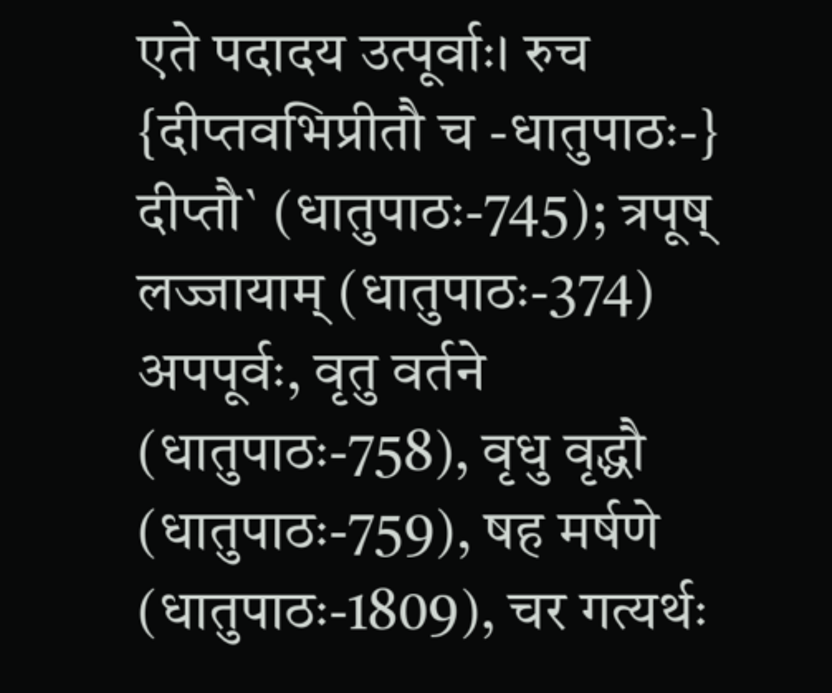एते पदादय उत्पूर्वाः। रुच {दीप्तवभिप्रीतौ च -धातुपाठः-} दीप्तौ` (धातुपाठः-745); त्रपूष् लज्जायाम् (धातुपाठः-374) अपपूर्वः, वृतु वर्तने (धातुपाठः-758), वृधु वृद्धौ (धातुपाठः-759), षह मर्षणे (धातुपाठः-1809), चर गत्यर्थः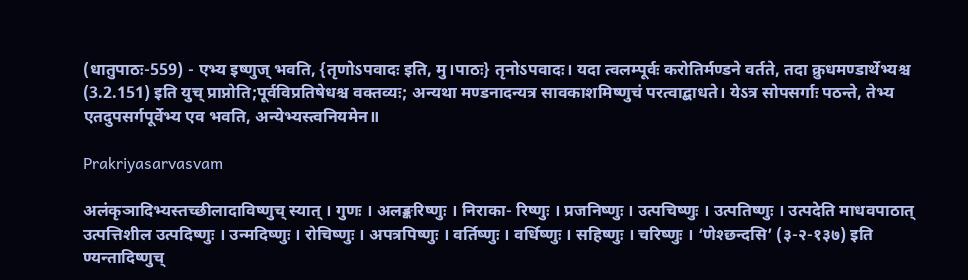(धातुपाठः-559) - एभ्य इष्णुज् भवति, {तृणोऽपवादः इति, मु।पाठः} तृनोऽपवादः। यदा त्वलम्पूर्वः करोतिर्मण्डने वर्तते, तदा क्रुधमण्डार्थेभ्यश्च (3.2.151) इति युच् प्राप्नोति;पूर्वविप्रतिषेधश्च वक्तव्यः; अन्यथा मण्डनादन्यत्र सावकाशमिष्णुचं परत्वाद्बाधते। येऽत्र सोपसर्गाः पठन्ते, तेभ्य एतदुपसर्गपूर्वेभ्य एव भवति, अन्येभ्यस्त्वनियमेन॥

Prakriyasarvasvam

अलंकृञादिभ्यस्तच्छीलादाविष्णुच् स्यात् । गुणः । अलङ्करिष्णुः । निराका- रिष्णुः । प्रजनिष्णुः । उत्पचिष्णुः । उत्पतिष्णुः । उत्पदेति माधवपाठात् उत्पत्तिशील उत्पदिष्णुः । उन्मदिष्णुः । रोचिष्णुः । अपत्रपिष्णुः । वर्तिष्णुः । वर्धिष्णुः । सहिष्णुः । चरिष्णुः । ‘णेश्छन्दसि’ (३-२-१३७) इति ण्यन्तादिष्णुच्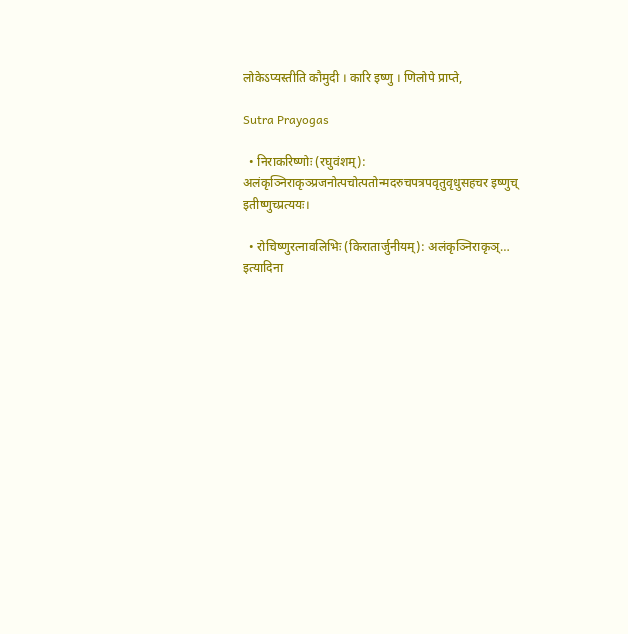लोकेऽप्यस्तीति कौमुदी । कारि इष्णु । णिलोपे प्राप्ते,

Sutra Prayogas

  • निराकरिष्णोः (रघुवंशम्): अलंकृञ्निराकृञ्प्रजनोत्पचोत्पतोन्मदरुचपत्रपवृतुवृधुसहचर इष्णुच् इतीष्णुच्प्रत्ययः।

  • रोचिष्णुरत्नावलिभिः (किरातार्जुनीयम्): अलंकृञ्निराकृञ्… इत्यादिना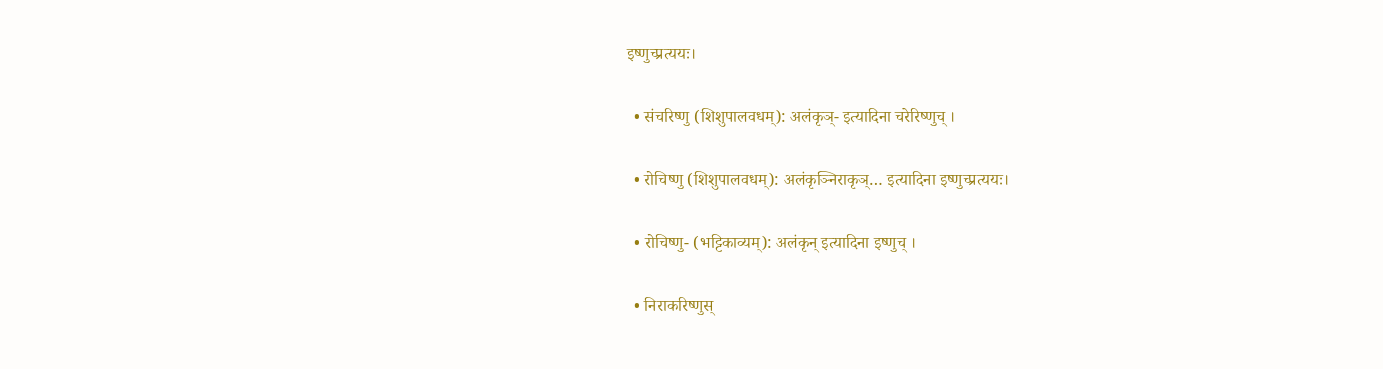इष्णुच्प्रत्ययः।

  • संचरिष्णु (शिशुपालवधम्): अलंकृञ्- इत्यादिना चरेरिष्णुच् ।

  • रोचिष्णु (शिशुपालवधम्): अलंकृञ्निराकृञ्… इत्यादिना इष्णुच्प्रत्ययः।

  • रोचिष्णु- (भट्टिकाव्यम्): अलंकृन् इत्यादिना इष्णुच् ।

  • निराकरिष्णुस्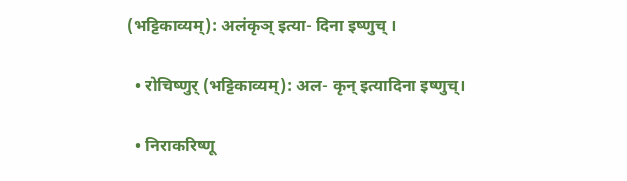(भट्टिकाव्यम्): अलंकृञ् इत्या- दिना इष्णुच् ।

  • रोचिष्णुर् (भट्टिकाव्यम्): अल- कृन् इत्यादिना इष्णुच्।

  • निराकरिष्णू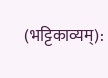(भट्टिकाव्यम्):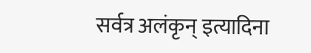सर्वत्र अलंकृन् इत्यादिना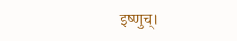इष्णुच्।